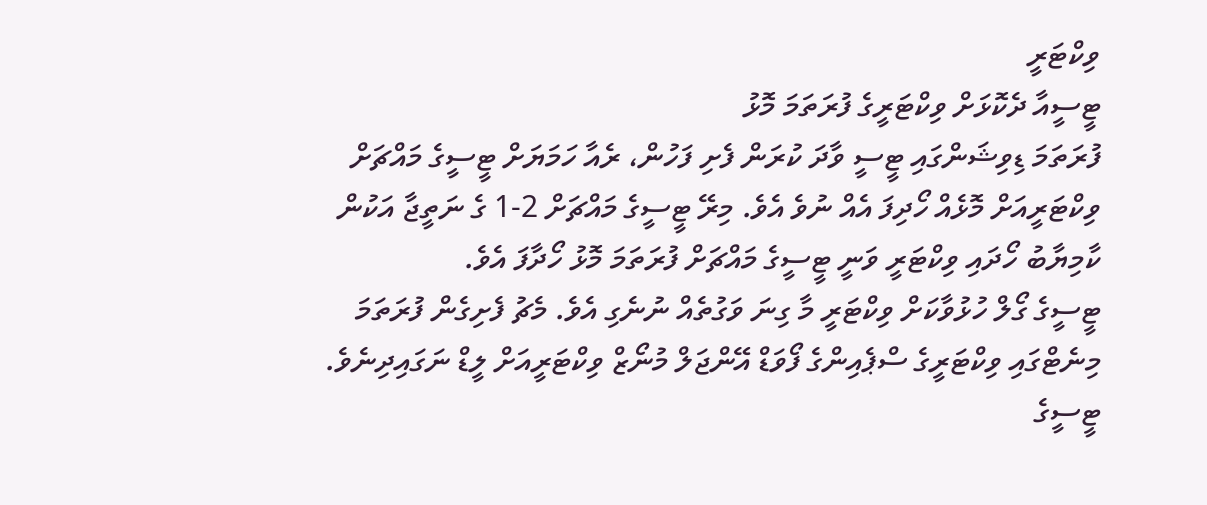ވިކްޓަރީ
ޓީސީއާ ދެކޮޅަށް ވިކްޓަރީގެ ފުރަތަމަ މޮޅު
ފުރަތަމަ ޑިވިޝަންގައި ޓީސީ ވާދަ ކުރަން ފެށި ފަހުން، ރެއާ ހަމަޔަށް ޓީސީގެ މައްޗަށް ވިކްޓަރީއަށް މޮޅެއް ހޯދިފަ އެއް ނުވެ އެވެ. މިރޭ ޓީސީގެ މައްޗަށް 2-1 ގެ ނަތީޖާ އަކުން ކާމިޔާބު ހޯދައި ވިކްޓަރީ ވަނީ ޓީސީގެ މައްޗަށް ފުރަތަމަ މޮޅު ހޯދާފަ އެވެ.
ޓީސީގެ ގޯލް ހުޅުވާކަށް ވިކްޓަރީ މާ ގިނަ ވަގުތެއް ނުނެގި އެވެ. މެޗު ފެށިގެން ފުރަތަމަ މިނެޓްގައި ވިކްޓަރީގެ ސްޕެއިންގެ ފޯވަޑް އޭންޖަލް މުނޯޒް ވިކްޓަރީއަށް ލީޑް ނަގައިދިނެވެ. ޓީސީގެ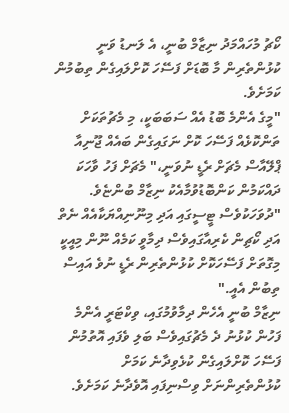ކޯޗު މުހައްމަދު ނިޒާމް ބުނީ، އެ ލަނޑު ވަނީ ކުޅުންތެރިން މާ ބޮޑަށް ފަސޭހަ ކޮށްލައިގެން ތިބުމުން ކަމަށެވެ.
"މީގެ އެންމެ ބޮޑު އެއް ސަބަބަކީ، މި މެޗުތަކަށް ތަންކޮޅެއް ފަސޭހަ ކޮށް ނަގައިގެން ބައެއް ޖޫނިއާ ޕްލޭއާސް މެޗަށް ރެޑީ ނުވަނީ،" މެޗަށް ފަހު ވާހަކަ ދައްކަމުން ކަންބޮޑުވުމާއެކު ނިޒާމް ބުންޏެވެ. "ދުވަހަކުވެސް ޓީސީގައި އަދި މިނޫނިއްޔަކާއެއް ނެތް އަދި ކޯޗިން ކެރިއާގައިވެސް ދިމާވީ ކަމެއް ނޫން މިއީކީ މިގޮތަށް ފަސޭހަކޮށް ކުޅުންތެރިން ރެޑީ ނުވެ އައިސް ތިބުން އެއީ."
ނިޒާމް ބުނީ އެހެން ދިމާވުމުގައި، ވިކްޓަރީ އެންމެ ފަހުން ކުޅުނު ދެ މެޗުގައިވެސް ބަލި ވެފައި އޮތުމުން ފަސޭހަ ކޮށްލައިގެން ކުޅެވިދާނެ ކަމަށް ކުޅުންތެރިންނަށް ވިސްނިފައި އޮވެދާނެ ކަމަށެވެ.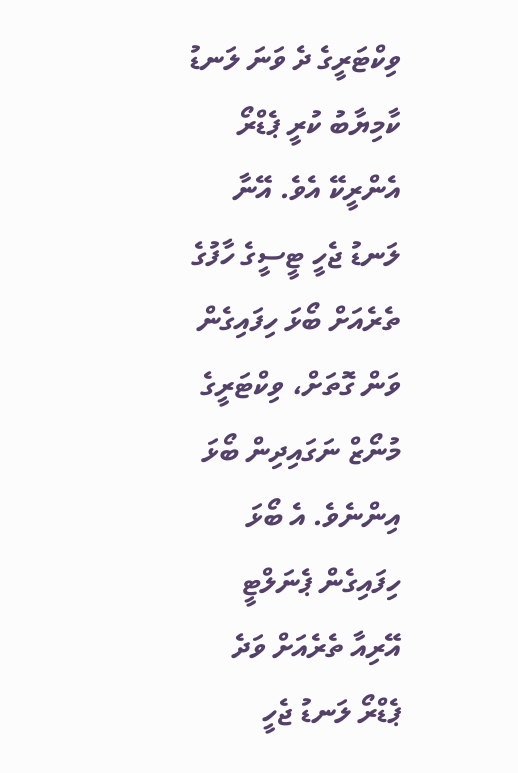ވިކްޓަރީގެ ދެ ވަނަ ލަނޑު ކާމިޔާބު ކުރީ ޕެޑްރޯ އެންރީކޭ އެވެ. އޭނާ ލަނޑު ޖެހީ ޓީސީގެ ހާފުގެ ތެރެއަށް ބޯޅަ ހިފައިގެން ވަން ގޮތަށް، ވިކްޓަރީގެ މުނޯޒް ނަގައިދިން ބޯޅަ އިންނެވެ. އެ ބޯޅަ ހިފައިގެން ޕެނަލްޓީ އޭރިއާ ތެރެއަށް ވަދެ ޕެޑްރޯ ލަނޑު ޖެހީ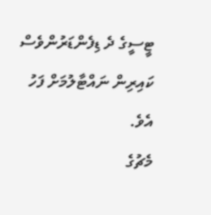ޓީސީގެ ދެ ޑިފެންޑަރުންވެސް ކައިރިން ނައްޓާލުމަށް ފަހު އެވެ.
މެޗުގެ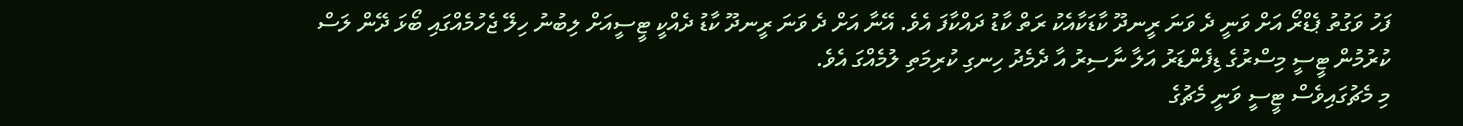ފަހު ވަގުތު ޕެޑްރޯ އަށް ވަނީ ދެ ވަނަ ރީނދޫ ކާޑަކާއެކު ރަތް ކާޑު ދައްކާފަ އެވެ. އޭނާ އަށް ދެ ވަނަ ރީނދޫ ކާޑު ދެއްކީ ޓީސީއަށް ލިބުނު ހިލޭ ޖެހުމެއްގައި ބޯޅަ ދޭން ލަސް ކުރުމުން ޓީސީ މިސްރުގެ ޑިފެންޑަރު އަލާ ނާސިރު އާ ދެމެދު ހިނގި ކުރިމަތި ލުމެއްގަ އެވެ.
މި މެޗުގައިވެސް ޓީސީ ވަނީ މެޗުގެ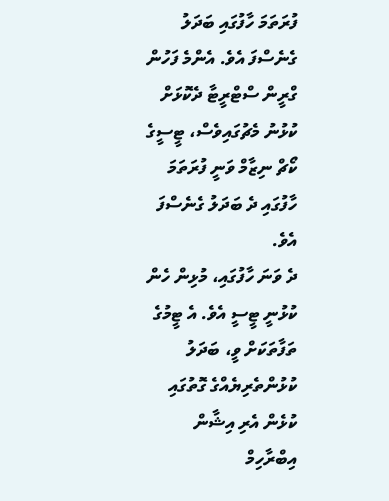ފުރަތަމަ ހާފުގައި ބަދަލު ގެނެސްފަ އެވެ. އެންމެ ފަހުން ގްރީން ސްޓްރީޓާ ދެކޮޅަށް ކުޅުނު މެޗުގައިވެސް، ޓީސީގެ ކޯޗް ނިޒާމް ވަނީ ފުރަތަމަ ހާފުގައި ދެ ބަދަލު ގެނެސްފަ އެވެ.
ދެ ވަނަ ހާފުގައި، މުޅިން ހެން ކުޅުނީ ޓީސީ އެވެ. އެ ޓީމުގެ ތަފާތަކަށް ވީ، ބަދަލު ކުޅުންތެރިޔެއްގެ ގޮތުގައި ކުޅެން އެރި އިޝާން އިބްރާހިމް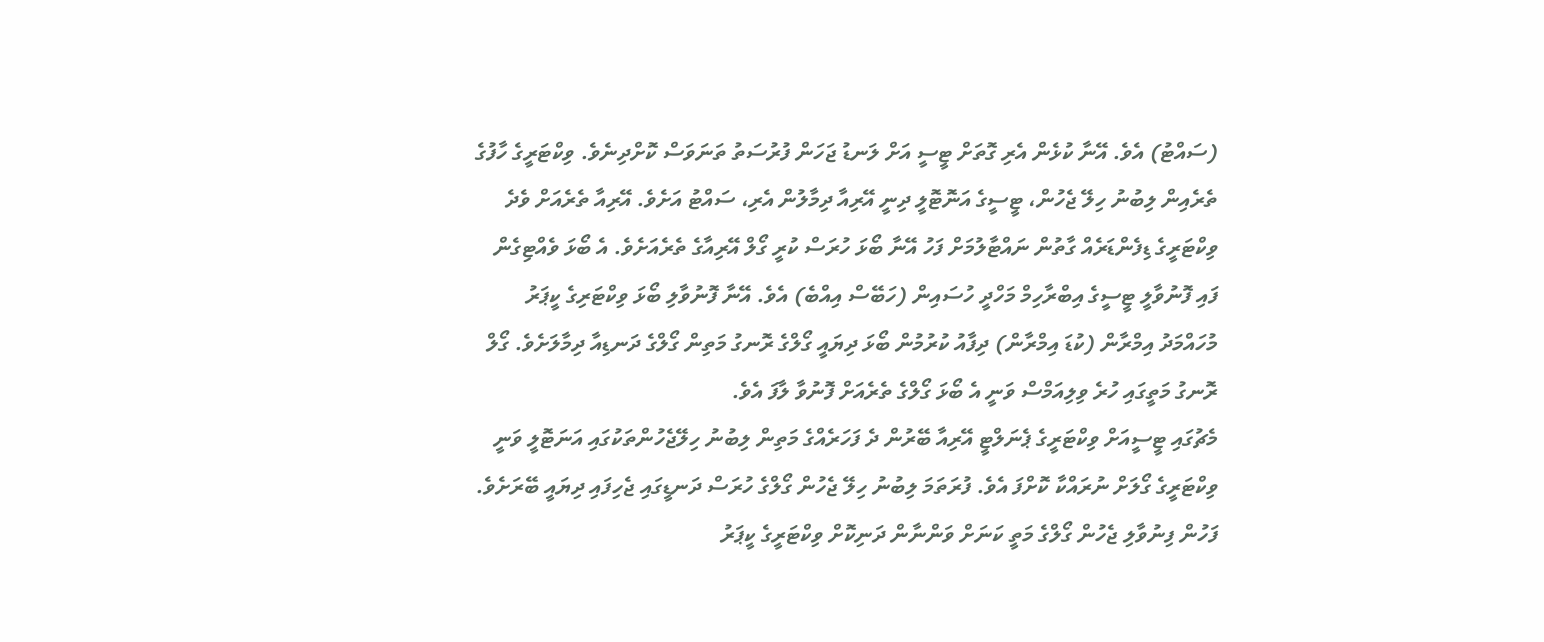(ސައްޓު) އެވެ. އޭނާ ކުޅެން އެރި ގޮތަށް ޓީސީ އަށް ލަނޑު ޖަހަން ފުރުސަތު ތަނަވަސް ކޮށްދިނެވެ. ވިކްޓަރީގެ ހާފުގެ ތެރެއިން ލިބުނު ހިލޭ ޖެހުން، ޓީސީގެ އަނޮޓޮލީ ދިނީ އޭރިއާ ދިމާލުން އެރި، ސައްޓު އަށެވެ. އޭރިއާ ތެރެއަށް ވެދެ ވިކްޓަރީގެ ޑިފެންޑަރެއް ގާތުން ނައްޓާލުމަށް ފަހު އޭނާ ބޯޅަ ހުރަސް ކުރީ ގޯލް އޭރިއާގެ ތެރެއަށެވެ. އެ ބޯޅަ ވެއްޓިގެން ފައި ފޮނުވާލީ ޓީސީގެ އިބްރާހިމް މަހްދީ ހުސައިން (ހަބޭސް އިއްބެ) އެވެ. އޭނާ ފޮނުވާލި ބޯޅަ ވިކްޓަރިގެ ކީޕަރު މުހައްމަދު އިމްރާން (ކުޑަ އިމްރާން) ދިފާއު ކުރުމުން ބޯޅަ ދިޔައީ ގޯލްގެ ރޮނގު މަތިން ގޯލްގެ ދަނޑިއާ ދިމާލަށެވެ. ގޯލް ރޮނގު މަތީގައި ހުރެ ވިލިއަމްސް ވަނީ އެ ބޯޅަ ގޯލްގެ ތެރެއަށް ފޮނުވާ ލާފަ އެވެ.
މެޗުގައި ޓީސީއަށް ވިކްޓަރީގެ ޕެނަލްޓީ އޭރިއާ ބޭރުން ދެ ފަހަރެއްގެ މަތިން ލިބުނު ހިލޭޖެހުންތަކުގައި އަނަޓޮލީ ވަނީ ވިކްޓަރީގެ ގޯލަށް ނުރައްކާ ކޮށްފަ އެވެ. ފުރަތަމަ ލިބުނު ހިލޭ ޖެހުން ގޯލްގެ ހުރަސް ދަނޑީގައި ޖެހިފައި ދިޔައީ ބޭރަށެވެ. ފަހުން ފިނުވާލި ޖެހުން ގޯލްގެ މަތީ ކަނަށް ވަންނާން ދަނިކޮށް ވިކްޓަރީގެ ކީޕަރު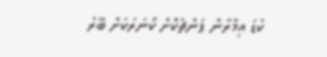ކުޑަ އިމްރާން ޕަންޗުކޮށް ކޯނަރަކަށް ބޭރު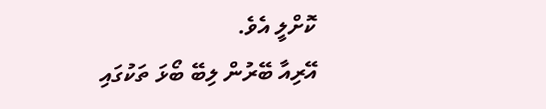ކޮށްލީ އެވެ.
އޭރިއާ ބޭރުން ލިބޭ ބޯޅަ ތަކުގައި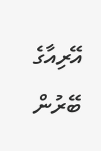އޭރިއާގެ ބޭރުން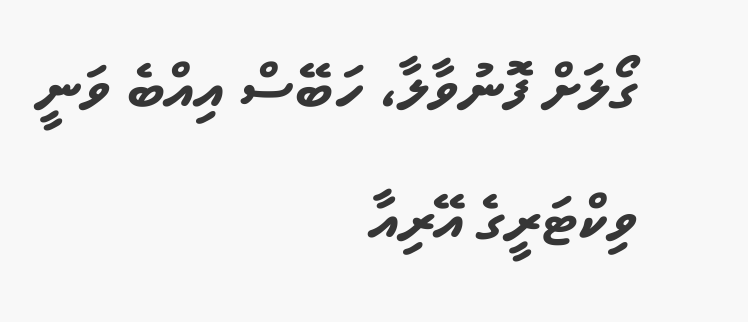ގޯލަށް ފޮނުވާލާ، ހަބޭސް އިއްބެ ވަނީ ވިކްޓަރީގެ އޭރިއާ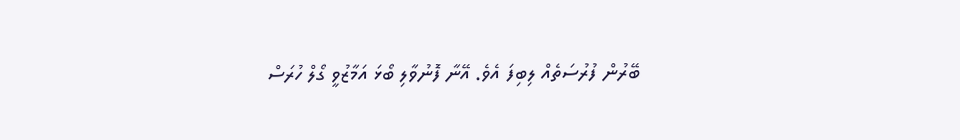ބޭރުން ފުރުސަތެއް ލިބިފަ އެވެ. އޭނާ ފޮނުވާލި ބޯޅަ އަމާޒުވީ ގޯލް ހުރަސް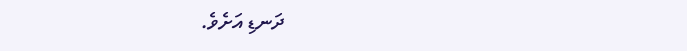ދަނޑި އަށެވެ.